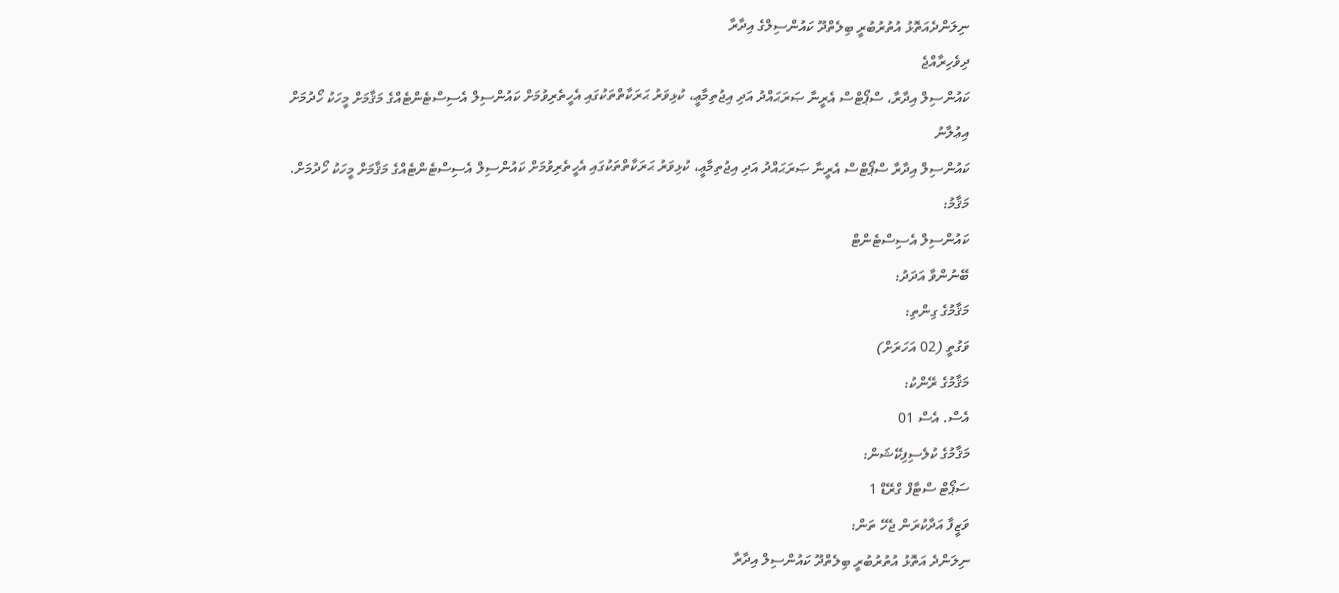ނިލަންދެއަތޮޅު އުތުރުބުރީ ބިލެތްދޫ ކައުންސިލްގެ އިދާރާ
ދިވެހިރާއްޖެ
ކައުންސިލް އިދާރާ، ސްޕޯޓްސް އެރީނާ ޞަރަޙައްދު އަދި އިޖުތިމާޢީ، ކުޅިވަރު ޙަރަކާތްތަކުގައި އެހީތެރިވުމަށް ކައުންސިލް އެސިސްޓެންޓެއްގެ މަޤާމަށް މީހަކު ހޯދުމަށް
އިޢުލާނު
ކައުންސިލް އިދާރާ ސްޕޯޓްސް އެރީނާ ޞަރަޙައްދު އަދި އިޖުތިމާޢީ، ކުޅިވަރު ޙަރަކާތްތަކުގައި އެހީތެރިވުމަށް ކައުންސިލް އެސިސްޓެންޓެއްގެ މަޤާމަށް މީހަކު ހޯދުމަށް.
މަޤާމު:
ކައުންސިލް އެސިސްޓެންޓް
ބޭނުންވާ އަދަދު:
މަޤާމުގެ ގިންތި:
ވަގުތީ (02 އަހަރަށް)
މަޤާމުގެ ރޭންކު:
އެސް. އެސް 01
މަޤާމުގެ ކުލެސިފިކޭޝަން:
ސަޕޯޓް ސްޓާފް ގްރޭޑް 1
ވަޒީފާ އަދާކުރަން ޖެހޭ ތަން:
ނިލަންދެ އަތޮޅު އުތުރުބުރީ ބިލެތްދޫ ކައުންސިލް އިދާރާ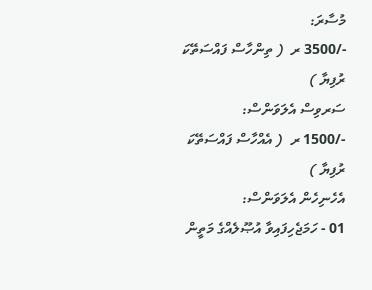މުސާރަ:
-/3500 ރ  ( ތިންހާސް ފައްސަތޭކަ ރުފިޔާ )
ސަރވިސް އެލަވަންސް:
-/1500 ރ  ( އެއްހާސް ފައްސަތޭކަ ރުފިޔާ )
އެހެނިހެން އެލަވަންސް:
01 - ހަމަޖެހިފައިވާ އުޞޫލެއްގެ މަތީން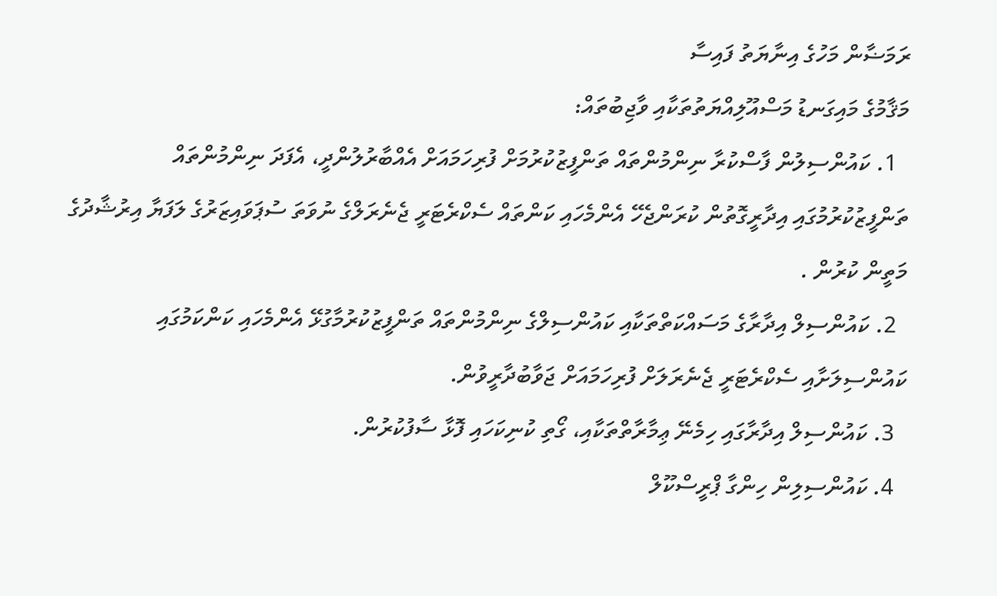ރަމަޟާން މަހުގެ އިނާޔަތު ފައިސާ
މަޤާމުގެ މައިގަނޑު މަސްއޫލިއްޔަތުތަކާއި ވާޖިބުތައް:
  1. ކައުންސިލުން ފާސްކުރާ ނިންމުންތައް ތަންފީޒުކުރުމަށް ފުރިހަމައަށް އެއްބާރުލުންދީ، އެފަދަ ނިންމުންތައް ތަންފީޒުކުރުމުގައި އިދާރީގޮތުން ކުރަންޖެހޭ އެންމެހައި ކަންތައް ސެކްރެޓަރީ ޖެނެރަލްގެ ނުވަތަ ސުޕަވައިޒަރުގެ ލަފަޔާ އިރުޝާދުގެ މަތީން ކުރުން .
  2. ކައުންސިލް އިދާރާގެ މަސައްކަތްތަކާއި ކައުންސިލްގެ ނިންމުންތައް ތަންފީޒުކުރުމާގުޅޭ އެންމެހައި ކަންކަމުގައި ކައުންސިލަށާއި ސެކްރެޓަރީ ޖެނެރަލަށް ފުރިހަމައަށް ޖަވާބުދާރީވުން.
  3. ކައުންސިލް އިދާރާގައި ހިމެނޭ ޢިމާރާތްތަކާއި، ގޯތި ކުނިކަހައި ފޮޅާ ސާފުކުރުން.
  4. ކައުންސިލިން ހިންގާ ޕްރީސްކޫލް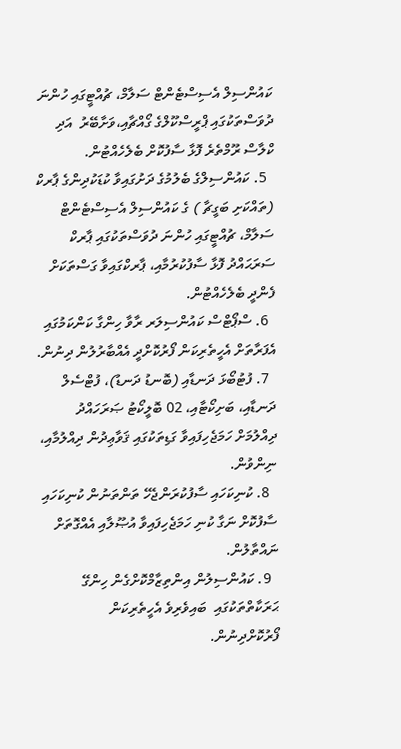ކައުންސިލް އެސިސްޓެންޓް ސަލާމް، ޗުއްޓީގައި ހުންނަ ދުވަސްތަކުގައި ޕްރީސްކޫލްގެ ގޯއްޗާއި،ވަށާބޭރު  އަދި  ކްލާސް ރޫމްތެރެ ފޮޅާ ސާފުކޮށް ބެލެހެއްޓުން.
  5. ކައުންސިލްގެ ބެލުމުގެ ދަށުގައިވާ ކުޑަކުދިންގެ ޕާރކް (ތައްކަށި ބަގީޗާ ) ގެ ކައުންސިލް އެސިސްޓެންޓް ސަލާމް، ޗުއްޓީގައި ހުންނަ ދުވަސްތަކުގައި ޕާރކް ސަރަޙައްދު ފޮޅާ ސާފުކުރުމާއި، ޕާރކްގައިވާ ގަސްތަކަށް ފެންދީ ބެލެހެއްޓުން.
  6. ސްޕޯޓްސް ކައުންސިލަރ ރާވާ ހިންގާ ކަންކަމުގައި އެފަރާތަށް އެހީތެރިކަން ފޯރުކޮށްދީ އެއްބާރުލުން ދިނުން.
  7. ފުޓުބޯޅަ ދަނޑާއި (ބޮނޑު ދަނޑު)، ފުޓްސެލް ދަނޑާއި، ބަށިކޯޓާއި، 02 ބޮލީކޯޓު ޞަރަހައްދު ދިއްލުމަށް ހަމަޖެހިފައިވާ ގަޑިތަކުގައި ޤަވާޢިދުން ދިއްލުމާއި، ނިންވުން.
  8. ކުނިކަހައި ސާފުކުރަންޖެހޭ ތަންތަނުން ކުނިކަހައި ސާފުކޮށް ނަގާ ކުނި ހަމަޖެހިފައިވާ އުޞޫލާއި އެއްގޮތަށް ނައްތާލުން.
  9. ކައުންސިލުން އިންތިޒާމްކޮށްގެން ހިންގޭ ޙަރަކާތްތަކުގައި  ބައިވެރިވެ އެހީތެރިކަން ފޯރުކޮށްދިނުން.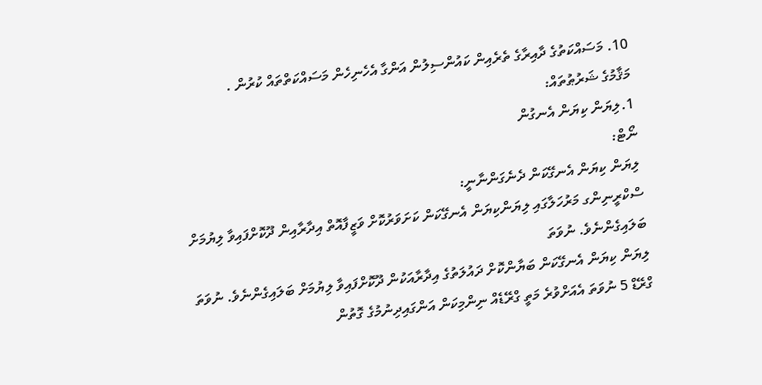10. މަސައްކަތުގެ ދާއިރާގެ ތެރެއިން ކައުންސިލުން އަންގާ އެހެނިހެން މަސައްކަތްތައް ކުރުން .
މަޤާމުގެ ޝަރުޠުތައް:
1.ލިޔަން ކިޔަން އެނގުން
ނޯޓް:
ލިޔަން ކިޔަން އެނގޭކަން ދެނެގަންނާނީ:
ސްކްރީނިންގ މަރުހަލާގައި ލިޔަންކިޔަން އެނގޭކަން ކަށަވަރުކޮށް ވަޒީފާއޮތް އިދާރާއިން ދޫކޮށްފައިވާ ލިޔުމަށް ބަލައިގެންނެވެ. ނުވަތަ
ލިޔަން ކިޔަން އެނގޭކަން ބަޔާންކޮށް ދައުލަތުގެ އިދާރާއަކުން ދޫކޮށްފައިވާ ލިޔުމަށް ބަލައިގެންނެވެ. ނުވަތަ
ގްރޭޑް 5 ނުވަތަ އެއަށްވުރެ މަތީ ގްރޭޑެއް ނިންމިކަން އަންގައިދިނުމުގެ ގޮތުން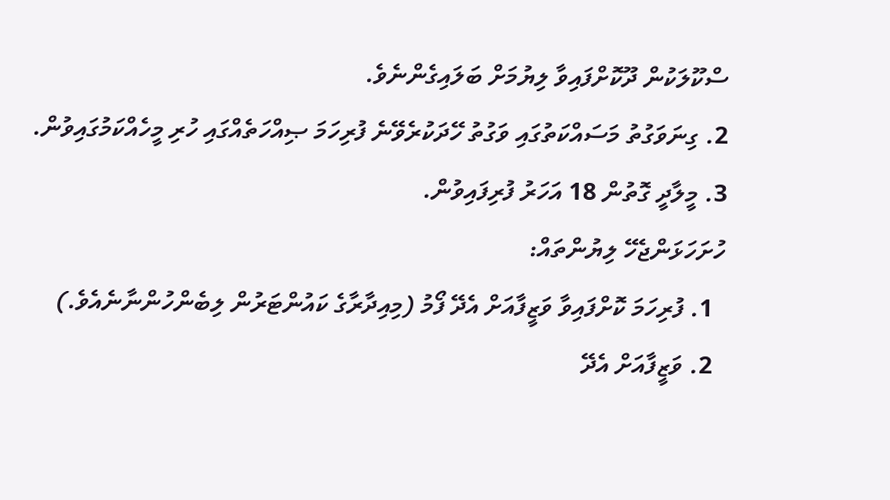ސްކޫލަކުން ދޫކޮށްފައިވާ ލިޔުމަށް ބަލައިގެންނެވެ.
2. ގިނަވަގުތު މަސައްކަތުގައި ވަގުތު ހޭދަކުރެވޭނެ ފުރިހަމަ ޞިއްހަތެއްގައި ހުރި މީހެއްކަމުގައިވުން.
3. މީލާދީ ގޮތުން 18 އަހަރު ފުރިފައިވުން.
ހުށަހަޅަންޖެހޭ ލިޔުންތައް:
  1. ފުރިހަމަ ކޮށްފައިވާ ވަޒީފާއަށް އެދޭ ފޯމު (މިއިދާރާގެ ކައުންޓަރުން ލިބެންހުންނާނެއެވެ.)
  2. ވަޒީފާއަށް އެދޭ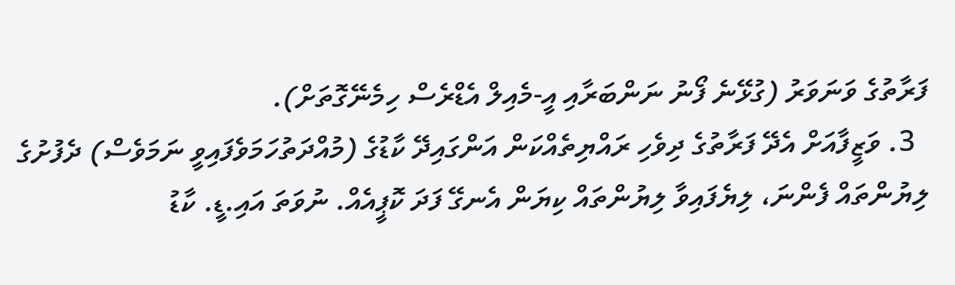ފަރާތުގެ ވަނަވަރު (ގުޅޭނެ ފޯނު ނަންބަރާއި އީ-މެއިލް އެޑްރެސް ހިމެނޭގޮތަށް).
  3. ވަޒީފާއަށް އެދޭ ފަރާތުގެ ދިވެހި ރައްޔިތެއްކަން އަންގައިދޭ ކާޑުގެ (މުއްދަތުހަމަވެފައިވީ ނަމަވެސް) ދެފުށުގެ ލިޔުންތައް ފެންނަ، ލިޔެފައިވާ ލިޔުންތައް ކިޔަން އެނގޭ ފަދަ ކޮޕީއެއް. ނުވަތަ އައި.ޑީ. ކާޑު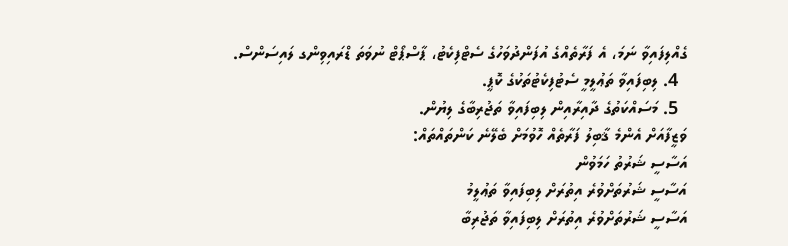ގެއްލިފައިވާ ނަމަ، އެ ފަރާތެއްގެ އުފަންދުވަހުގެ ސެޓްފިކެޓު، ޕާސްޕޯޓް ނުވަތަ ޑްރައިވިންގ ލައިސަންސް.
  4. ލިބިފައިވާ ތަޢުލީމީ ސެޓުފިކެޓުތަކުގެ ކޮޕީ.
  5. މަސައްކަތުގެ ދާއިރާއިން ލިބިފައިވާ ތަޖުރިބާގެ ލިޔުން.
ވަޒީފާއަށް އެންމެ ޤާބިލު ފަރާތެއް ހޮވުމަށް ބެލޭނެ ކަންތައްތައް:
އަސާސީ ޝަރުތު ހަމަވުން
އަސާސީ ޝަރުތަށްވުރެ އިތުރަށް ލިބިފައިވާ ތަޢުލީމު
އަސާސީ ޝަރުތަށްވުރެ އިތުރަށް ލިބިފައިވާ ތަޖުރިބާ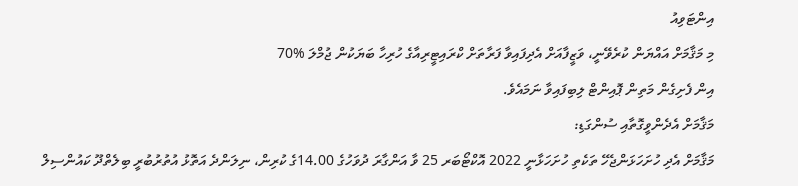އިންޓަވިއު
މި މަޤާމަށް އައްޔަން ކުރެވޭނީ، ވަޒީފާއަށް އެދިފައިވާ ފަރާތަށް ކްރައިޓީރިއާގެ ހުރިހާ ބަޔަކުން ޖުމްލަ %70
އިން ފެށިގެން މަތިން ޕޮއިންޓް ލިބިފައިވާ ނަމައެވެ.
މަޤާމަށް އެދެންވީގޮތާއި ސުންގަޑި:
މަޤާމަށް އެދި ހުށަހަޅަންޖެހޭ ތަކެތި ހުށަހަޅާނީ 2022 އޮކްޓޯބަރ 25 ވާ އަންގާރަ ދުވަހުގެ 14.00ގެ ކުރިން، ނިލަންދެ އަތޮޅު އުތުރުބުރީ ބިލެތްދޫ ކައުންސިލް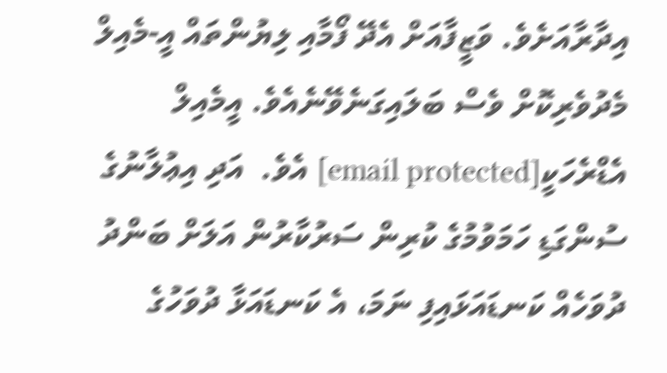އިދާރާއަށެވެ. ވަޒީފާއަށް އެދޭ ފޯމާއި ލިޔުންތައް އީ-މެއިލް މެދުވެރިކޮށް ވެސް ބަލައިގަނެވޭނެއެވެ. އީމެއިލް އެޑްރެހަކީ[email protected] އެވެ.  އަދި އިޢުލާނުގެ ސުންގަޑި ހަމަވުމުގެ ކުރިން ސަރުކާރުން އަލަށް ބަންދު ދުވަހެއް ކަނޑައަޅައިފި ނަމަ، އެ ކަނޑައަޅާ ދުވަހުގެ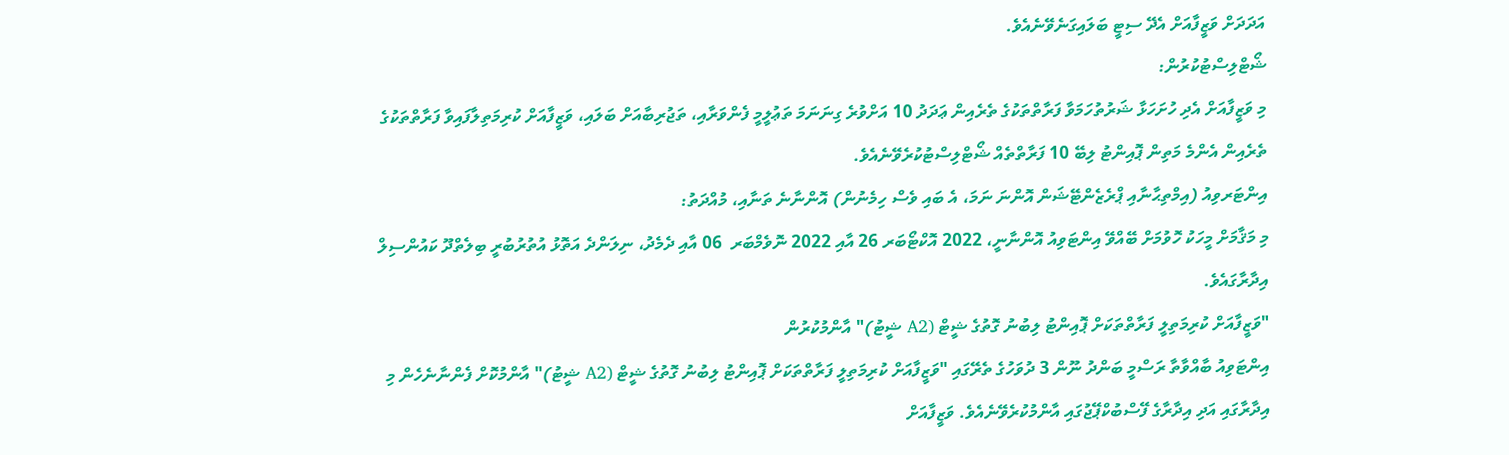އަދަދަށް ވަޒީފާއަށް އެދޭ ސިޓީ ބަލައިގަނެވޭނެއެވެ.
ޝޯޓްލިސްޓުކުރުން:
މި ވަޒީފާއަށް އެދި ހުށަހަޅާ ޝަރުތުހަމަވާ ފަރާތްތަކުގެ ތެރެއިން ޢަދަދު 10 އަށްވުރެ ގިނަނަމަ ތަޢުލީމީ ފެންވަރާއި، ތަޖުރިބާއަށް ބަލައި، ވަޒީފާއަށް ކުރިމަތިލާފައިވާ ފަރާތްތަކުގެ ތެރެއިން އެންމެ މަތިން ޕޮއިންޓު ލިބޭ 10 ފަރާތްތެއް ޝޯޓްލިސްޓުކުރެވޭނެއެވެ.
އިންޓަރވިއު (އިމްތިޙާނާއި ޕްރެޒެންޓޭޝަން އޮންނަ ނަމަ، އެ ބައި ވެސް ހިމެނުން) އޮންނާނެ ތަނާއި، މުއްދަތު:
މި މަޤާމަށް މީހަކު ހޮވުމަށް ބޭއްވޭ އިންޓަވިއު އޮންނާނީ، 2022 އޮކްޓޯބަރ 26 އާއި 2022 ނޮވެމްބަރ  06 އާއި ދެމެދު، ނިލަންދެ އަތޮޅު އުތުރުބުރީ ބިލެތްދޫ ކައުންސިލް އިދާރާގައެވެ.
"ވަޒީފާއަށް ކުރިމަތިލީ ފަރާތްތަކަށް ޕޮއިންޓު ލިބުނު ގޮތުގެ ޝީޓް (A2 ޝީޓު)" އާންމުކުރުން
އިންޓަވިއު ބާއްވާތާ ރަސްމީ ބަންދު ނޫން 3 ދުވަހުގެ ތެރޭގައި "ވަޒީފާއަށް ކުރިމަތިލީ ފަރާތްތަކަށް ޕޮއިންޓު ލިބުނު ގޮތުގެ ޝީޓް (A2 ޝީޓު)" އާންމުކޮށް ފެންނާނެހެން މި އިދާރާގައި އަދި އިދާރާގެ ފޭސްބުކްޕޭޖުގައި އާންމުކުރެވޭނެއެވެ. ވަޒީފާއަށް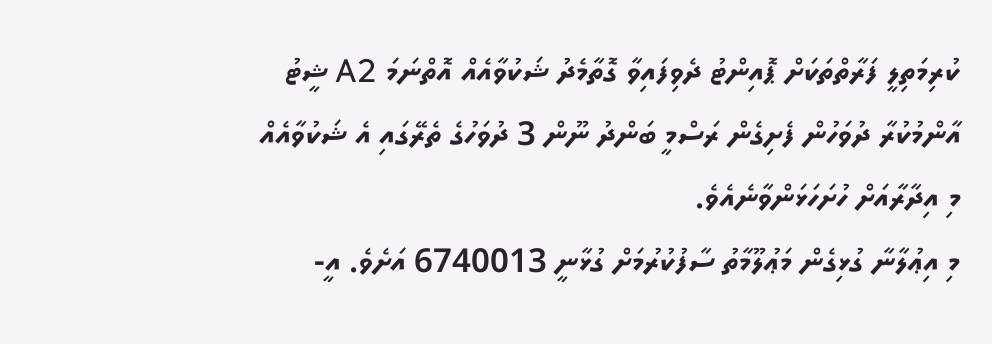ކުރިމަތިލީ ފަރާތްތަކަށް ޕޮއިންޓު ދެވިފައިވާ ގޮތާމެދު ޝަކުވާއެއް އޮތްނަމަ A2 ޝީޓު އާންމުކުރާ ދުވަހުން ފެށިގެން ރަސްމީ ބަންދު ނޫން 3 ދުވަހުގެ ތެރޭގައި އެ ޝަކުވާއެއް މި އިދާރާއަށް ހުށަހަޅަންވާނެއެވެ.
މި އިޢުލާނާ ގުޅިގެން މަޢުލޫމާތު ސާފުކުރުމަށް ގުޅާނީ 6740013 އަށެވެ. އީ-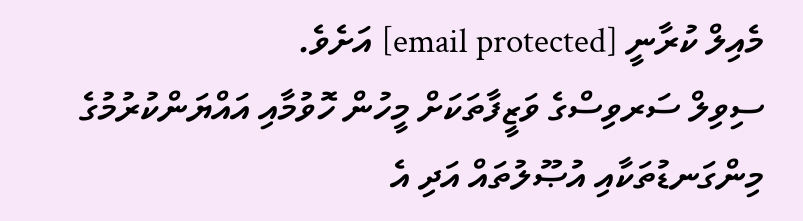މެއިލް ކުރާނީ [email protected] އަށެވެ.
ސިވިލް ސަރވިސްގެ ވަޒީފާތަކަށް މީހުން ހޮވުމާއި އައްޔަންކުރުމުގެ މިންގަނޑުތަކާއި އުޞޫލުތައް އަދި އެ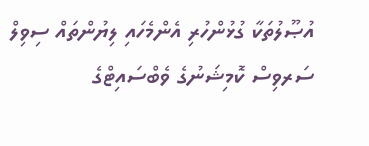އުޞޫލުތަކާ ގުޅުންހުރި އެންމެހައި ލިޔުންތައް ސިވިލް ސަރވިސް ކޮމިޝަނުގެ ވެބްސައިޓްގެ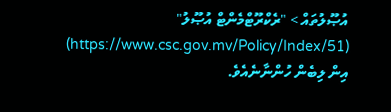އުޞޫލުތައް > "ރެކްރޫޓްމެންޓް އުޞޫލު" (https://www.csc.gov.mv/Policy/Index/51) އިން ލިބެން ހުންނާނެއެވެ.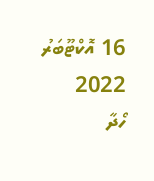16 އޮކްޓޫބަރު 2022
ހޯދާ